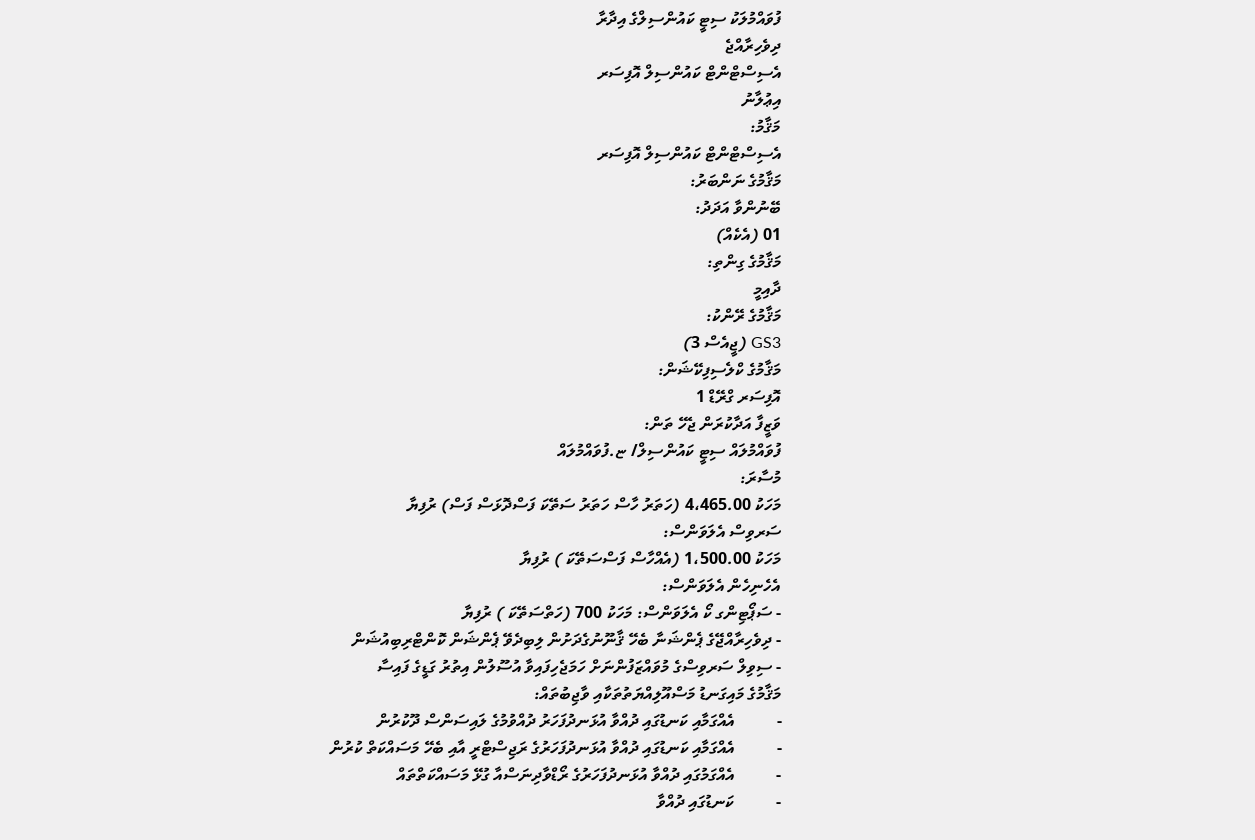ފުވައްމުލަކު ސިޓީ ކައުންސިލްގެ އިދާރާ
ދިވެހިރާއްޖެ
އެސިސްޓްންޓް ކައުންސިލް އޮފިސަރ
އިޢުލާނު
މަޤާމު:
އެސިސްޓްންޓް ކައުންސިލް އޮފިސަރ
މަޤާމުގެ ނަންބަރު:
ބޭނުންވާ އަދަދު:
01 (އެކެއް)
މަޤާމުގެ ގިންތި:
ދާއިމީ
މަޤާމުގެ ރޭންކު:
GS3 (ޖީއެސް 3)
މަޤާމުގެ ކްލެސިފިކޭޝަން:
އޮފިސަރ ގްރޭޑް 1
ވަޒީފާ އަދާކުރަން ޖެހޭ ތަން:
ފުވައްމުލައް ސިޓީ ކައުންސިލް/ ޏ.ފުވައްމުލައް
މުސާރަ:
މަހަކު 4،465.00 (ހަތަރު ހާސް ހަތަރު ސަތޭކަ ފަސްދޮޅަސް ފަސް) ރުފިޔާ
ސަރވިސް އެލަވަންސް:
މަހަކު 1،500.00 (އެއްހާސް ފަސްސަތޭކަ ) ރުފިޔާ
އެހެނިހެން އެލަވަންސް:
- ސަޕޯޓިންގ ކޯ އެލަވަންސް: މަހަކު 700 (ހަތްސަތޭކަ ) ރުފިޔާ
- ދިވެހިރާއްޖޭގެ ޕެންޝަނާ ބެހޭ ޤާނޫނުގެދަށުން ލިބިދެވޭ ޕެންޝަން ކޮންޓްރިބިއުޝަން
- ސިވިލް ސަރވިސްގެ މުވައްޒަފުންނަށް ހަމަޖެހިފައިވާ އުސޫލުން އިތުރު ގަޑީގެ ފައިސާ
މަޤާމުގެ މައިގަނޑު މަސްއޫލިއްޔަތުތަކާއި ވާޖިބުތައް:
-          އެއްގަމާއި ކަނޑުގައި ދުއްވާ އުޅަނދުފަހަރު ދުއްވުމުގެ ލައިސަންސް ދޫކުރުން
-          އެއްގަމާއި ކަނޑުގައި ދުއްވާ އުޅަނދުފަހަރުގެ ރަޖިސްޓްރީ އާއި ބެހޭ މަސައްކަތް ކުރުން
-          އެއްގަމުގައި ދުއްވާ އުޅަނދުފަހަރުގެ ރޯޑްވާދިނަސްއާ ގުޅޭ މަސައްކަތްތައް
-          ކަނޑުގައި ދުއްވާ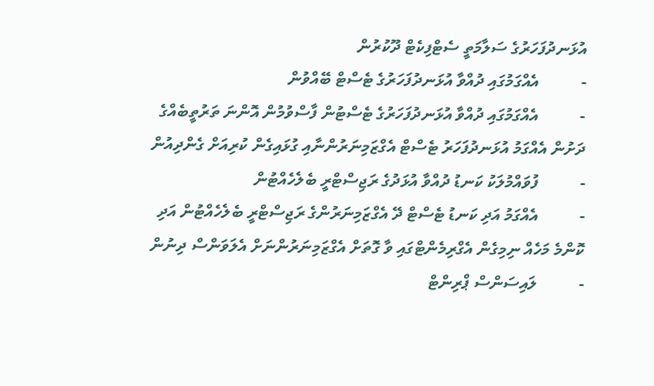އުޅަނދުފަހަރުގެ ސަލާމަތީ ސެޓްފިކެޓް ދޫކުރުން
-          އެއްގަމުގައި ދުއްވާ އުޅަނދުފަހަރުގެ ޓެސްޓް ބޭއްވުން
-          އެއްގަމުގައި ދުއްވާ އުޅަނދުފަހަރުގެ ޓެސްޓުން ފާސްވުމުން އޮންނަ ތަރުތީބެއްގެ ދަށުން އެއްގަމު އުޅަނދުފަހަރު ޓެސްޓް އެގްޒަމިނަރުންނާއި ގުޅައިގެން ކުރިއަށް ގެންދިއުން
-          ފުވައްމުލަކު ކަނޑު ދުއްވާ އުޅަދުގެ ރަޖިސްޓްރީ ބެލެހެއްޓުން
-          އެއްގަމު އަދި ކަނޑު ޓެސްޓް ދޭ އެގްޒަމިނަރުންގެ ރަޖިސްޓްރީ ބެލެހެއްޓުން އަދި ކޮންމެ މަހެއް ނިމިގެން އެގްރިމެންޓްގައި ވާ ގޮތަށް އެގްޒަމިނަރުންނަށް އެލަވަންސް ދިނުން
-          ލައިސަންސް ޕްރިންޓް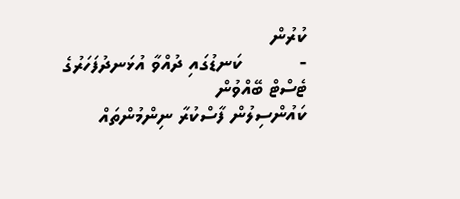ކުރުން
-          ކަނޑުގައި ދުއްވާ އުޅަނދުފަހަރުގެ ޓެސްޓް ބޭއްވުން
ކައުންސިލުން ފާސްކުރާ ނިންމުންތައް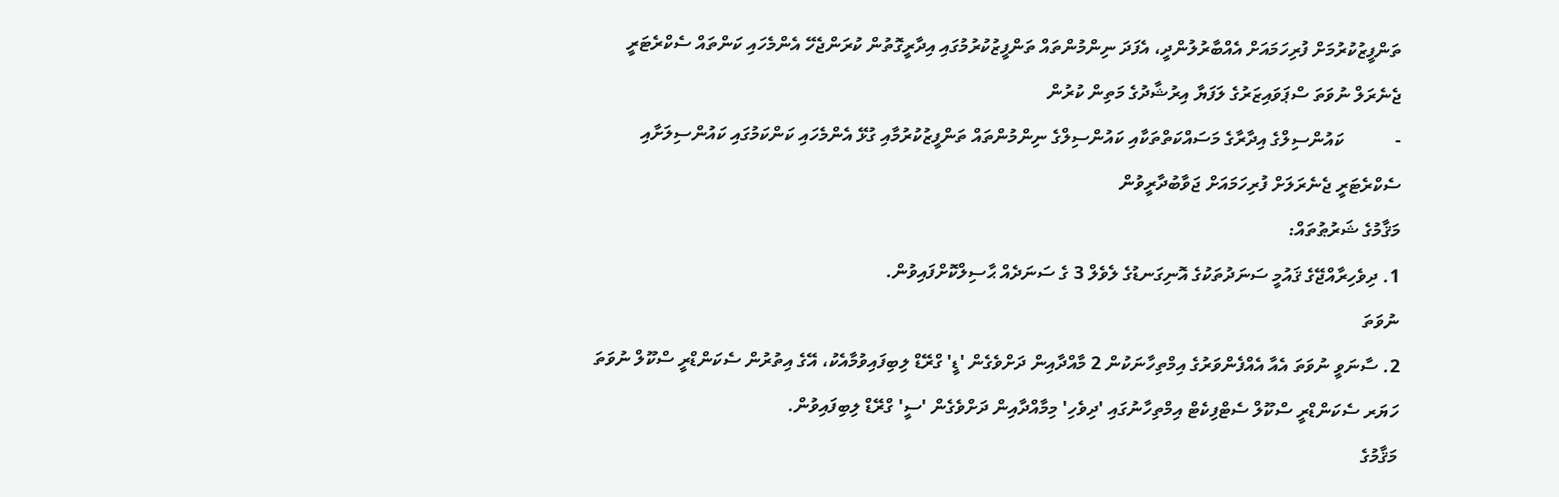ތަންފީޒުކުރުމަށް ފުރިހަމައަށް އެއްބާރުލުންދީ، އެފަދަ ނިންމުންތައް ތަންފީޒުކުރުމުގައި އިދާރީގޮތުން ކުރަންޖެހޭ އެންމެހައި ކަންތައް ސެކްރެޓަރީ ޖެނެރަލް ނުވަތަ ސްޕަވައިޒަރުގެ ލަފަޔާ އިރުޝާދުގެ މަތިން ކުރުން
-           ކައުންސިލްގެ އިދާރާގެ މަސައްކަތްތަކާއި ކައުންސިލްގެ ނިންމުންތައް ތަންފީޒުކުރުމާއި ގުޅޭ އެންމެހައި ކަންކަމުގައި ކައުންސިލަށާއި ސެކްރެޓަރީ ޖެނެރަލަށް ފުރިހަމައަށް ޖަވާބުދާރީވުން
މަޤާމުގެ ޝަރުޠުތައް:
1. ދިވެހިރާއްޖޭގެ ޤައުމީ ސަނަދުތަކުގެ އޮނިގަނޑުގެ ލެވެލް 3 ގެ ސަނަދެއް ޙާސިލްކޮށްފައިވުން.
ނުވަތަ
2. ސާނަވީ ނުވަތަ އެއާ އެއްފެންވަރުގެ އިމްތިހާނަކުން 2 މާއްދާއިން ދަށްވެގެން 'ޑީ' ގްރޭޑް ލިބިފައިވުމާއެކު، އޭގެ އިތުރުން ސެކަންޑްރީ ސްކޫލް ނުވަތަ ހަޔަރ ސެކަންޑްރީ ސްކޫލް ސެޓްފިކެޓް އިމްތިހާނުގައި 'ދިވެހި' މިމާއްދާއިން ދަށްވެގެން 'ސީ' ގްރޭޑް ލިބިފައިވުން.
މަޤާމުގެ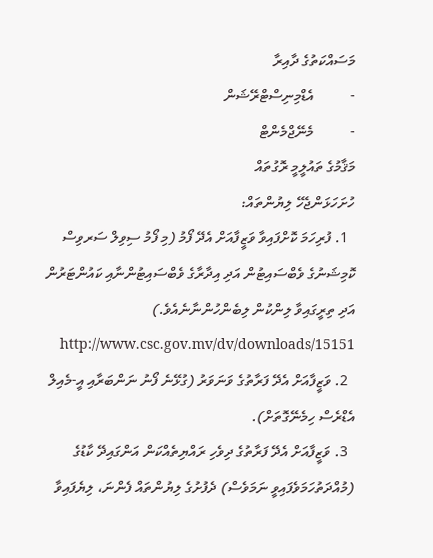މަސައްކަތުގެ ދާއިރާ
-          އެޑްމިނިސްޓްރޭޝަން
-          މެނޭޖްމެންޓް
މަޤާމުގެ ތައުލީމީ ރޮގުތައް
ހުށަހަޅަންޖެހޭ ލިޔުންތައް:
  1. ފުރިހަމަ ކޮށްފައިވާ ވަޒީފާއަށް އެދޭ ފޯމު (މި ފޯމު ސިވިލް ސަރވިސް ކޮމިޝަނުގެ ވެބްސައިޓުން އަދި އިދާރާގެ ވެބްސައިޓުންނާއި ކައުންޓަރުން އަދި ތިރީގައިވާ ލިންކުން ލިބެންހުންނާނެއެވެ.) http://www.csc.gov.mv/dv/downloads/15151
  2. ވަޒީފާއަށް އެދޭ ފަރާތުގެ ވަނަވަރު (ގުޅޭނެ ފޯނު ނަންބަރާއި އީ-މެއިލް އެޑްރެސް ހިމެނޭގޮތަށް).
  3. ވަޒީފާއަށް އެދޭ ފަރާތުގެ ދިވެހި ރައްޔިތެއްކަން އަންގައިދޭ ކާޑުގެ (މުއްދަތުހަމަވެފައިވީ ނަމަވެސް) ދެފުށުގެ ލިޔުންތައް ފެންނަ، ލިޔެފައިވާ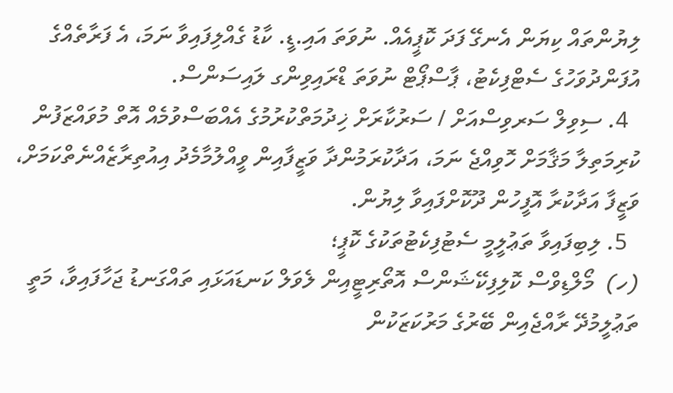ލިޔުންތައް ކިޔަން އެނގޭ ފަދަ ކޮޕީއެއް. ނުވަތަ އައި.ޑީ. ކާޑު ގެއްލިފައިވާ ނަމަ، އެ ފަރާތެއްގެ އުފަންދުވަހުގެ ސެޓްފިކެޓު، ޕާސްޕޯޓް ނުވަތަ ޑްރައިވިންގ ލައިސަންސް.
  4. ސިވިލް ސަރވިސްއަށް / ސަރުކާރަށް ޚިދުމަތްކުރުމުގެ އެއްބަސްވުމެއް އޮތް މުވައްޒަފުން ކުރިމަތިލާ މަޤާމަށް ހޮވިއްޖެ ނަމަ، އަދާކުރަމުންދާ ވަޒީފާއިން ވީއްލުމާމެދު އިއުތިރާޒެއްނެތްކަމަށް، ވަޒީފާ އަދާކުރާ އޮފީހުން ދޫކޮށްފައިވާ ލިޔުން.
  5. ލިބިފައިވާ ތަޢުލީމީ ސެޓުފިކެޓުތަކުގެ ކޮޕީ؛
(ހ)  މޯލްޑިވްސް ކޮލިފިކޭޝަންސް އޮތޯރިޓީއިން ލެވަލް ކަނޑައަޅައި ތައްގަނޑު ޖަހާފައިވާ، މަތީ ތަޢުލީމުދޭ ރާއްޖެއިން ބޭރުގެ މަރުކަޒަކުން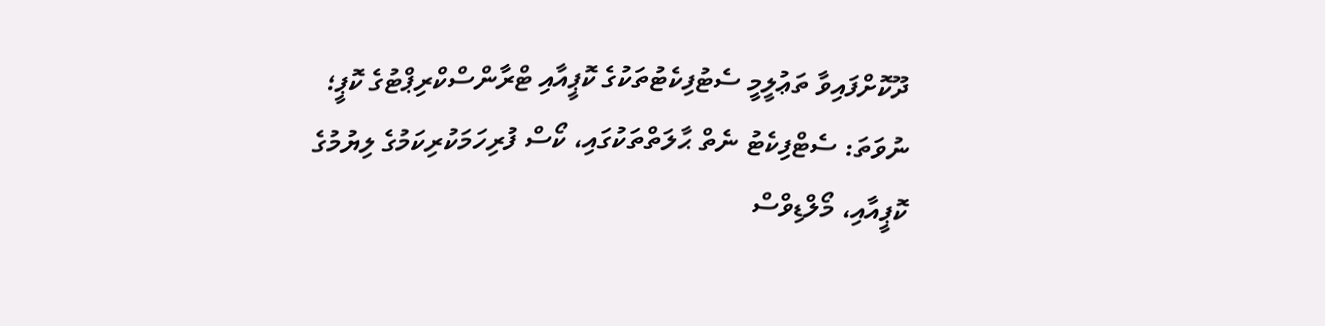ދޫކޮށްފައިވާ ތަޢުލީމީ ސެޓުފިކެޓުތަކުގެ ކޮޕީއާއި ޓްރާންސްކްރިޕްޓުގެ ކޮޕީ؛ ނުވަތަ: ސެޓްފިކެޓު ނެތް ޙާލަތްތަކުގައި، ކޯސް ފުރިހަމަކުރިކަމުގެ ލިޔުމުގެ ކޮޕީއާއި، މޯލްޑިވްސް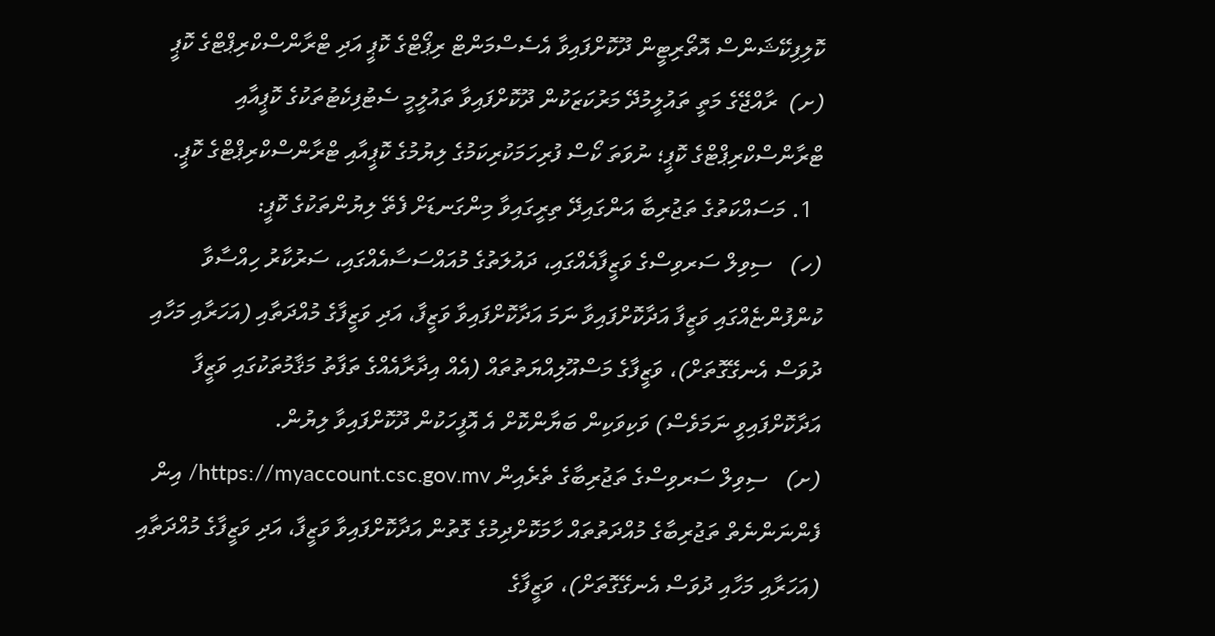ކޮލިފިކޭޝަންސް އޮތޯރިޓީން ދޫކޮށްފައިވާ އެސެސްމަންޓް ރިޕޯޓްގެ ކޮޕީ އަދި ޓްރާންސްކްރިޕްޓްގެ ކޮޕީ
(ށ)  ރާއްޖޭގެ މަތީ ތައުލީމުދޭ މަރުކަޒަކުން ދޫކޮށްފައިވާ ތައުލީމީ ސެޓުފިކެޓުތަކުގެ ކޮޕީއާއި ޓްރާންސްކްރިޕްޓްގެ ކޮޕީ؛ ނުވަތަ ކޯސް ފުރިހަމަކުރިކަމުގެ ލިޔުމުގެ ކޮޕީއާއި ޓްރާންސްކްރިޕްޓްގެ ކޮޕީ.
  1. މަސައްކަތުގެ ތަޖުރިބާ އަންގައިދޭ ތިރީގައިވާ މިންގަނޑަށް ފެތޭ ލިޔުންތަކުގެ ކޮޕީ:
(ހ)   ސިވިލް ސަރވިސްގެ ވަޒީފާއެއްގައި، ދައުލަތުގެ މުއައްސަސާއެއްގައި، ސަރުކާރު ހިއްސާވާ ކުންފުންޏެއްގައި ވަޒީފާ އަދާކޮށްފައިވާ ނަމަ އަދާކޮށްފައިވާ ވަޒީފާ، އަދި ވަޒީފާގެ މުއްދަތާއި (އަހަރާއި މަހާއި ދުވަސް އެނގޭގޮތަށް)، ވަޒީފާގެ މަސްއޫލިއްޔަތުތައް (އެއް އިދާރާއެއްގެ ތަފާތު މަޤާމުތަކުގައި ވަޒީފާ އަދާކޮށްފައިވީ ނަމަވެސް) ވަކިވަކިން ބަޔާންކޮށް އެ އޮފީހަކުން ދޫކޮށްފައިވާ ލިޔުން.
(ށ)   ސިވިލް ސަރވިސްގެ ތަޖުރިބާގެ ތެރެއިން https://myaccount.csc.gov.mv/ އިން ފެންނަންނެތް ތަޖުރިބާގެ މުއްދަތުތައް ހާމަކޮށްދިމުގެ ގޮތުން އަދާކޮށްފައިވާ ވަޒީފާ، އަދި ވަޒީފާގެ މުއްދަތާއި (އަހަރާއި މަހާއި ދުވަސް އެނގޭގޮތަށް)، ވަޒީފާގެ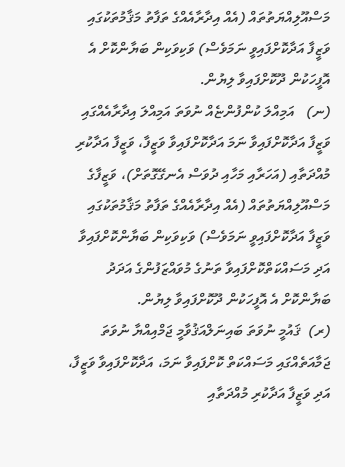މަސްއޫލިއްޔަތުތައް (އެއް އިދާރާއެއްގެ ތަފާތު މަޤާމުތަކުގައި ވަޒީފާ އަދާކޮށްފައިވީ ނަމަވެސް) ވަކިވަކިން ބަޔާންކޮށް އެ އޮފީހަކުން ދޫކޮށްފައިވާ ލިޔުން.
(ނ)   އަމިއްލަ ކުންފުންޏެއް ނުވަތަ އަމިއްލަ އިދާރާއެއްގައި ވަޒީފާ އަދާކޮށްފައިވާ ނަމަ އަދާކޮށްފައިވާ ވަޒީފާ، ވަޒީފާ އަދާކުރި މުއްދަތާއި (އަހަރާއި މަހާއި ދުވަސް އެނގޭގޮތަށް)، ވަޒީފާގެ މަސްއޫލިއްޔަތުތައް (އެއް އިދާރާއެއްގެ ތަފާތު މަޤާމުތަކުގައި ވަޒީފާ އަދާކޮށްފައިވީ ނަމަވެސް) ވަކިވަކިން ބަޔާންކޮށްފައިވާ އަދި މަސައްކަތްކޮށްފައިވާ ތަނުގެ މުވައްޒަފުންގެ އަދަދު ބަޔާންކޮށް އެ އޮފީހަކުން ދޫކޮށްފައިވާ ލިޔުން.
(ރ)  ޤައުމީ ނުވަތަ ބައިނަލްއަޤުވާމީ ޖަމްއިއްޔާ ނުވަތަ ޖަމާއަތެއްގައި މަސައްކަތް ކޮށްފައިވާ ނަމަ، އަދާކޮށްފައިވާ ވަޒީފާ، އަދި ވަޒީފާ އަދާކުރި މުއްދަތާއި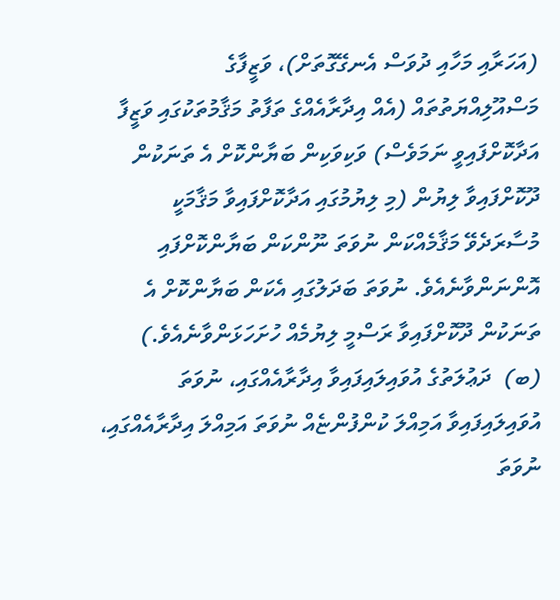(އަހަރާއި މަހާއި ދުވަސް އެނގޭގޮތަށް)، ވަޒީފާގެ މަސްއޫލިއްޔަތުތައް (އެއް އިދާރާއެއްގެ ތަފާތު މަޤާމުތަކުގައި ވަޒީފާ އަދާކޮށްފައިވީ ނަމަވެސް) ވަކިވަކިން ބަޔާންކޮށް އެ ތަނަކުން ދޫކޮށްފައިވާ ލިޔުން (މި ލިޔުމުގައި އަދާކޮށްފައިވާ މަޤާމަކީ މުސާރަދެވޭ މަޤާމެއްކަން ނުވަތަ ނޫންކަން ބަޔާންކޮށްފައި އޮންނަންވާނެއެވެ. ނުވަތަ ބަދަލުގައި އެކަން ބަޔާންކޮށް އެ ތަނަކުން ދޫކޮށްފައިވާ ރަސްމީ ލިޔުމެއް ހުށަހަޅަންވާނެއެވެ.)
(ބ)  ދަޢުލަތުގެ އުވައިލައިފައިވާ އިދާރާއެއްގައި، ނުވަތަ އުވައިލައިފައިވާ އަމިއްލަ ކުންފުންޏެއް ނުވަތަ އަމިއްލަ އިދާރާއެއްގައި، ނުވަތަ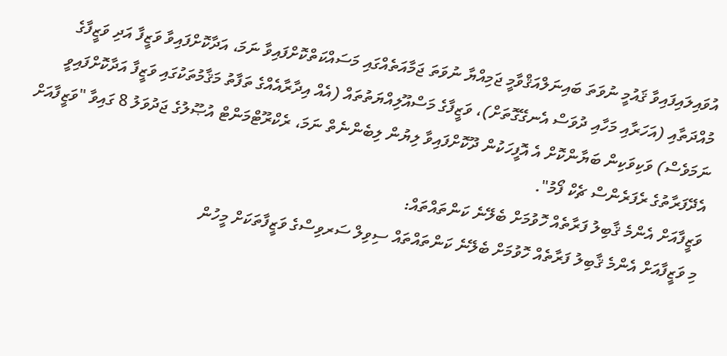އުވައިލައިފައިވާ ޤައުމީ ނުވަތަ ބައިނަލްއަޤްވާމީ ޖަމިއްޔާ ނުވަތަ ޖަމާއަތެއްގައި މަސައްކަތްކޮށްފައިވާ ނަމަ، އަދާކޮށްފައިވާ ވަޒީފާ އަދި ވަޒީފާގެ މުއްދަތާއި (އަހަރާއި މަހާއި ދުވަސް އެނގޭގޮތަށް)، ވަޒީފާގެ މަސްއޫލިއްޔަތުތައް (އެއް އިދާރާއެއްގެ ތަފާތު މަޤާމުތަކުގައި ވަޒީފާ އަދާކޮށްފައިވީ ނަމަވެސް) ވަކިވަކިން ބަޔާންކޮށް އެ އޮފީހަކުން ދޫކޮށްފައިވާ ލިޔުން ލިބެންނެތް ނަމަ، ރެކްރޫޓްމަންޓް އުޞޫލުގެ ޖަދުވަލު 8 ގައިވާ "ވަޒީފާއަށް އެދޭފަރާތުގެ ރެފަރެންސް ޗެކް ފޯމު".
ވަޒީފާއަށް އެންމެ ޤާބިލު ފަރާތެއް ހޮވުމަށް ބެލޭނެ ކަންތައްތައް:
މި ވަޒީފާއަށް އެންމެ ޤާބިލު ފަރާތެއް ހޮވުމަށް ބެލޭނެ ކަންތައްތައް ސިވިލް ސަރވިސްގެ ވަޒީފާތަކަށް މީހުން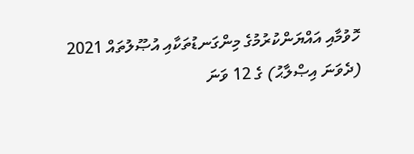ހޮވުމާއި އައްޔަންކުރުމުގެ މިންގަނޑުތަކާއި އުޞޫލުތައް 2021 (ދެވަނަ އިޞްލާޙު) ގެ 12 ވަނަ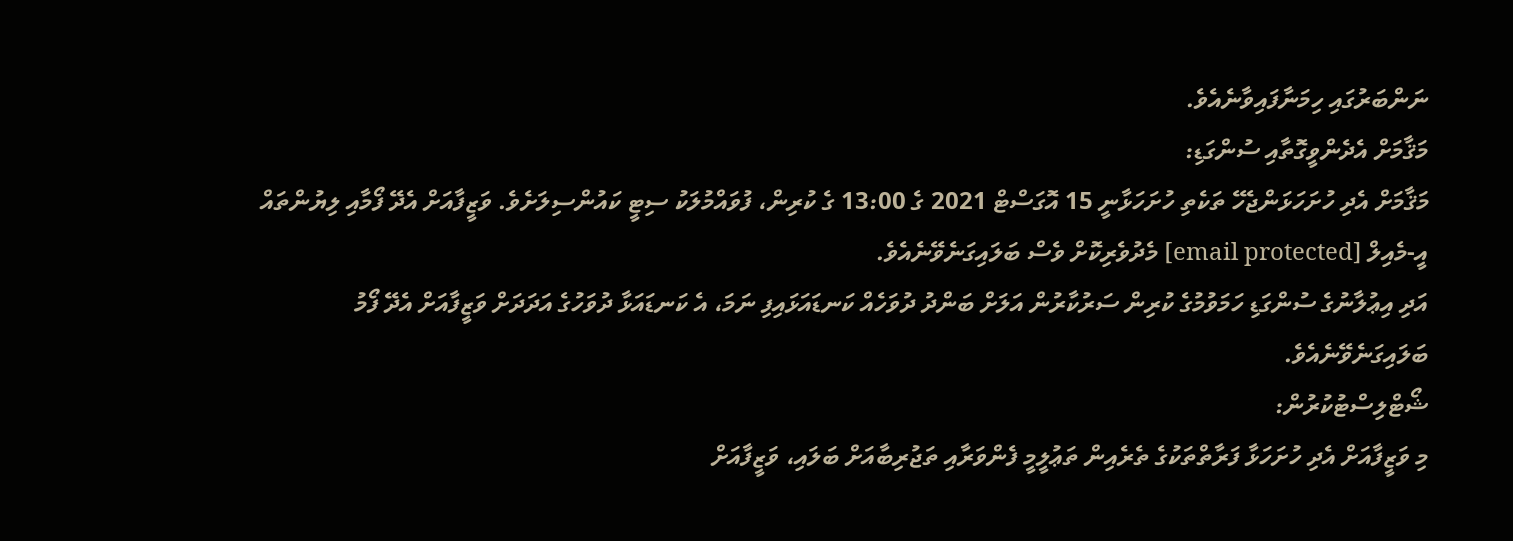ނަންބަރުގައި ހިމަނާފައިވާނެއެވެ.
މަޤާމަށް އެދެންވީގޮތާއި ސުންގަޑި:
މަޤާމަށް އެދި ހުށަހަޅަންޖެހޭ ތަކެތި ހުށަހަޅާނީ 15 އޮގަސްޓް 2021 ގެ 13:00 ގެ ކުރިން، ފުވައްމުލަކު ސިޓީ ކައުންސިލަށެވެ. ވަޒީފާއަށް އެދޭ ފޯމާއި ލިޔުންތައް އީ-މެއިލް [email protected] މެދުވެރިކޮށް ވެސް ބަލައިގަނެވޭނެއެވެ.
އަދި އިޢުލާނުގެ ސުންގަޑި ހަމަވުމުގެ ކުރިން ސަރުކާރުން އަލަށް ބަންދު ދުވަހެއް ކަނޑައަޅައިފި ނަމަ، އެ ކަނޑައަޅާ ދުވަހުގެ އަދަދަށް ވަޒީފާއަށް އެދޭ ފޯމު ބަލައިގަނެވޭނެއެވެ.
ޝޯޓްލިސްޓުކުރުން:
މި ވަޒީފާއަށް އެދި ހުށަހަޅާ ފަރާތްތަކުގެ ތެރެއިން ތަޢުލީމީ ފެންވަރާއި ތަޖުރިބާއަށް ބަލައި، ވަޒީފާއަށް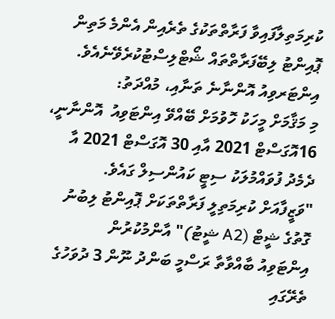ކުރިމަތިލާފައިވާ ފަރާތްތަކުގެ ތެރެއިން އެންމެ މަތިން ޕޮއިންޓު ލިބޭފަރާތްތައް ޝޯޓްލިސްޓުކުރެވޭނެއެވެ.
އިންޓަރވިއު އޮންނާނެ ތަނާއި، މުއްދަތު:
މި މަޤާމަށް މީހަކު ހޮވުމަށް ބޭއްވޭ އިންޓަވިއު  އޮންނާނީ، 16އޮގަސްޓް 2021 އާއި 30 އޮގަސްޓް 2021 އާ ދެމެދު ފުވައްމުލަކު ސިޓީ ކައުންސިލް ގައެވެ.
"ވަޒީފާއަށް ކުރިމަތިލީ ފަރާތްތަކަށް ޕޮއިންޓު ލިބުނު ގޮތުގެ ޝީޓް (A2 ޝީޓު)" އާންމުކުރުން
އިންޓަވިއު ބާއްވާތާ ރަސްމީ ބަންދު ނޫން 3 ދުވަހުގެ ތެރޭގައި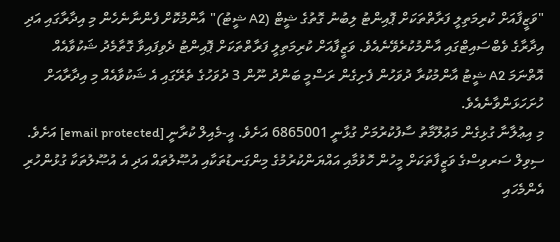"ވަޒީފާއަށް ކުރިމަތިލީ ފަރާތްތަކަށް ޕޮއިންޓު ލިބުނު ގޮތުގެ ޝީޓް (A2 ޝީޓު)" އާންމުކޮށް ފެންނާނެހެން މި އިދާރާގައި އަދި އިދާރާގެ ވެބްސައިޓްގައި އާންމުކުރެވޭނެއެވެ. ވަޒީފާއަށް ކުރިމަތިލީ ފަރާތްތަކަށް ޕޮއިންޓު ދެވިފައިވާ ގޮތާމެދު ޝަކުވާއެއް އޮތްނަމަ A2 ޝީޓު އާންމުކުރާ ދުވަހުން ފެށިގެން ރަސްމީ ބަންދު ނޫން 3 ދުވަހުގެ ތެރޭގައި އެ ޝަކުވާއެއް މި އިދާރާއަށް ހުށަހަޅަންވާނެއެވެ.
މި އިޢުލާނާ ގުޅިގެން މަޢުލޫމާތު ސާފުކުރުމަށް ގުޅާނީ 6865001 އަށެވެ. އީ-މެއިލް ކުރާނީ [email protected] އަށެވެ.
ސިވިލް ސަރވިސްގެ ވަޒީފާތަކަށް މީހުން ހޮވުމާއި އައްޔަންކުރުމުގެ މިންގަނޑުތަކާއި އުޞޫލުތައް އަދި އެ އުޞޫލުތަކާ ގުޅުންހުރި އެންމެހައި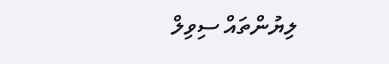ލިޔުންތައް ސިވިލް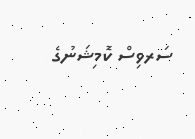ސަރވިސް ކޮމިޝަނުގެ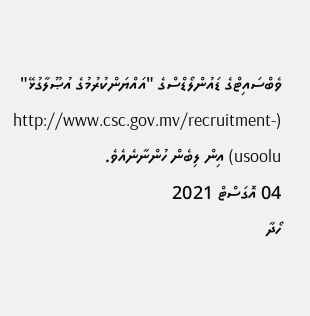ވެބްސައިޓްގެ ޑައުންލޯޑްސްގެ "އައްޔަންކުރުމުގެ އުޞޫލާގުޅޭ" (http://www.csc.gov.mv/recruitment-usoolu) އިން ލިބެން ހުންނާނެއެވެ.
04 އޮގަސްޓް 2021
ހޯދާ